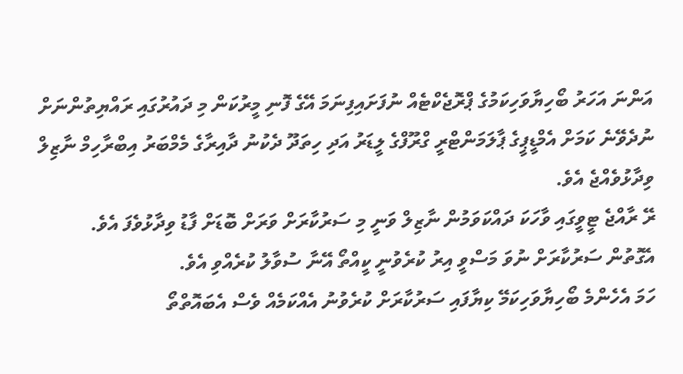އަންނަ އަހަރު ބޯހިޔާވަހިކަމުގެ ޕްރޮޖެކްޓެއް ނުފަށައިފިނަމަ އޭގެ ފޮނި މީރުކަން މި ދައުރުގައި ރައްޔިތުންނަށް ނުދެވޭނެ ކަމަށް އެމްޑީޕީގެ ޕާލަމަންޓްރީ ގްރޫފްގެ ލީޑަރު އަދި ހިތަދޫ ދެކުނު ދާއިރާގެ މެމްބަރު އިބްރާހިމް ނާޒިލް ވިދާޅުވެއްޖެ އެވެ.
ރޭ ރާއްޖެ ޓީވީގައި ވާހަކަ ދައްކަވަމުން ނާޒިލް ވަނީ މި ސަރުކާރަށް ވަރަށް ބޮޑަށް ފާޑު ވިދާޅުވެފަ އެވެ.
އެގޮތުން ސަރުކާރަށް ނުވަ މަސްވީ އިރު ކުރެވުނީ ކީއްތޯ އޭނާ ސުވާލު ކުރެއްވި އެވެ.
ހަމަ އެހެންމެ ބޯހިޔާވަހިކަމޭ ކިޔާފައި ސަރުކާރަށް ކުރެވުނު އެއްކަމެއް ވެސް އެބައޮތްތޯ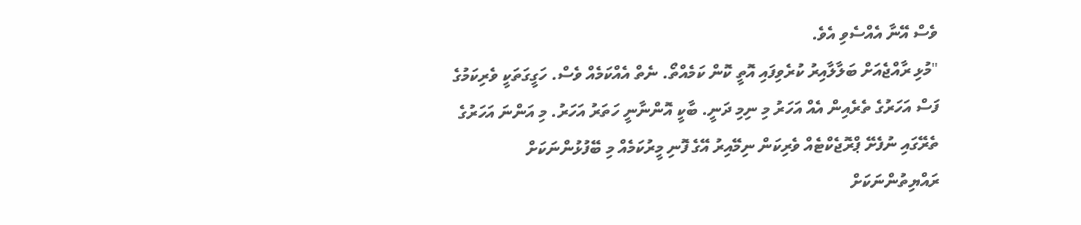ވެސް އޭނާ އެއްސެވި އެވެ.
"މުޅި ރާއްޖެއަށް ބަލާލާއިރު ކުރެވިފައި އޮތީ ކޮން ކަމެއްތޯ. ނެތް އެއްކަމެއް ވެސް. ހަގީގަތަކީ ވެރިކަމުގެ ފަސް އަހަރުގެ ތެރެއިން އެއް އަހަރު މި ނިމި ދަނީ. ބާކީ އޮންނާނީ ހަތަރު އަހަރު. މި އަންނަ އަހަރުގެ ތެރޭގައި ނުފެށޭ ޕްރޮޖެކްޓެއް ވެރިކަން ނިމޭއިރު އޭގެ ފޮނި މީރުކަމެއް މި ބޭފުޅުންނަކަށް ރައްޔިތުންނަކަށް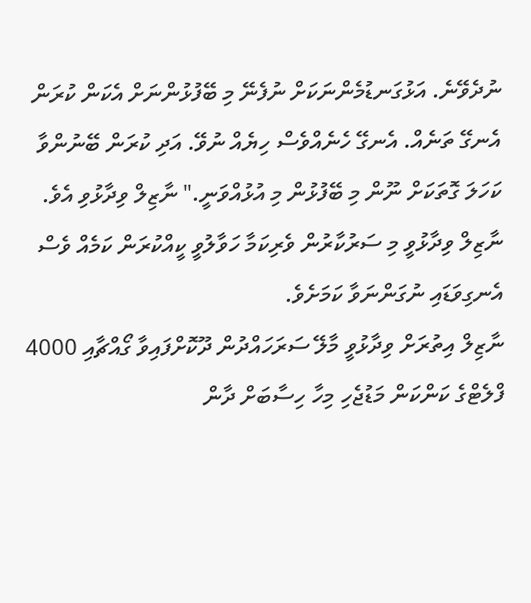ނުދެވޭނެ. އަޅުގަނޑުމެންނަކަށް ނުފެނޭ މި ބޭފުޅުންނަށް އެކަން ކުރަން އެނގޭ ތަނެއް. އެނގޭ ހެނެއްވެސް ހިޔެއް ނުވޭ. އަދި ކުރަން ބޭނުންވާ ކަހަލަ ގޮތަކަށް ނޫން މި ބޭފުޅުން މި އުޅުއްވަނީ." ނާޒިލް ވިދާޅުވި އެވެ.
ނާޒިލް ވިދާޅުވީ މި ސަރުކާރުން ވެރިކަމާ ހަވާލުވީ ކީއްކުރަން ކަމެއް ވެސް އެނގިވަޑައި ނުގަންނަވާ ކަމަށެވެ.
ނާޒިލް އިތުރަށް ވިދާޅުވީ މާލޭ ސަރަހައްދުން ދޫކޮށްފައިވާ ގޯއްޗާއި 4000 ފްލެޓްގެ ކަންކަން މަޑުޖެހި މިހާ ހިސާބަށް ދާން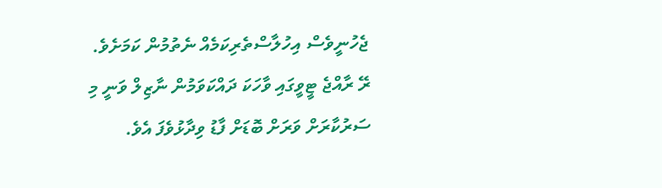ޖެހުނީވެސް އިހުލާސްތެރިކަމެއް ނެތުމުން ކަމަށެވެ.
ރޭ ރާއްޖެ ޓީވީގައި ވާހަކަ ދައްކަވަމުން ނާޒިލް ވަނީ މި ސަރުކާރަށް ވަރަށް ބޮޑަށް ފާޑު ވިދާޅުވެފަ އެވެ.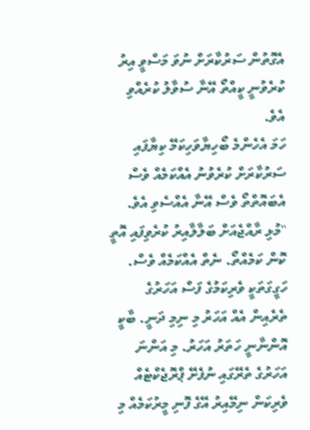އެގޮތުން ސަރުކާރަށް ނުވަ މަސްވީ އިރު ކުރެވުނީ ކީއްތޯ އޭނާ ސުވާލު ކުރެއްވި އެވެ.
ހަމަ އެހެންމެ ބޯހިޔާވަހިކަމޭ ކިޔާފައި ސަރުކާރަށް ކުރެވުނު އެއްކަމެއް ވެސް އެބައޮތްތޯ ވެސް އޭނާ އެއްސެވި އެވެ.
"މުޅި ރާއްޖެއަށް ބަލާލާއިރު ކުރެވިފައި އޮތީ ކޮން ކަމެއްތޯ. ނެތް އެއްކަމެއް ވެސް. ހަގީގަތަކީ ވެރިކަމުގެ ފަސް އަހަރުގެ ތެރެއިން އެއް އަހަރު މި ނިމި ދަނީ. ބާކީ އޮންނާނީ ހަތަރު އަހަރު. މި އަންނަ އަހަރުގެ ތެރޭގައި ނުފެށޭ ޕްރޮޖެކްޓެއް ވެރިކަން ނިމޭއިރު އޭގެ ފޮނި މީރުކަމެއް މި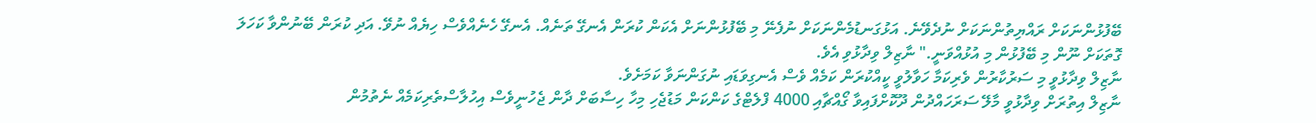ބޭފުޅުންނަކަށް ރައްޔިތުންނަކަށް ނުދެވޭނެ. އަޅުގަނޑުމެންނަކަށް ނުފެނޭ މި ބޭފުޅުންނަށް އެކަން ކުރަން އެނގޭ ތަނެއް. އެނގޭ ހެނެއްވެސް ހިޔެއް ނުވޭ. އަދި ކުރަން ބޭނުންވާ ކަހަލަ ގޮތަކަށް ނޫން މި ބޭފުޅުން މި އުޅުއްވަނީ." ނާޒިލް ވިދާޅުވި އެވެ.
ނާޒިލް ވިދާޅުވީ މި ސަރުކާރުން ވެރިކަމާ ހަވާލުވީ ކީއްކުރަން ކަމެއް ވެސް އެނގިވަޑައި ނުގަންނަވާ ކަމަށެވެ.
ނާޒިލް އިތުރަށް ވިދާޅުވީ މާލޭ ސަރަހައްދުން ދޫކޮށްފައިވާ ގޯއްޗާއި 4000 ފްލެޓްގެ ކަންކަން މަޑުޖެހި މިހާ ހިސާބަށް ދާން ޖެހުނީވެސް އިހުލާސްތެރިކަމެއް ނެތުމުން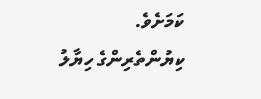ކަމަށެވެ.
ކިޔުންތެރިންގެ ހިޔާލު